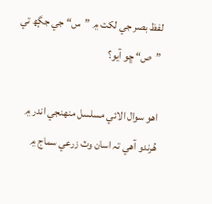لفظ بصر جي لکت ۾ ”س“ جي جڳھ تي ”ص“ ڇو آيو؟

اھو سوال الائي مسلسل منھنجي اندر ۾ ھُرندو آھي تہ اسان وٽ زرعي سماج ۾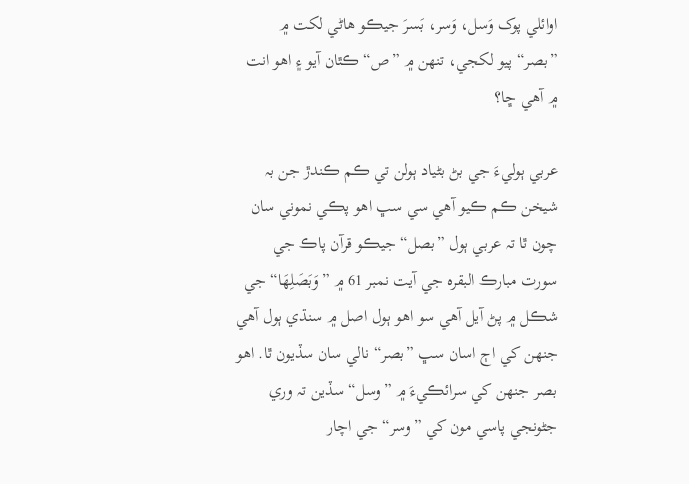اوائلي پوک وَسل، وَسر، بَسرَ جيڪو ھاڻي لکت ۾ ”بصر“ پيو لکجي، تنھن ۾ ”ص“ ڪٿان آيو ۽ اھو انت ۾ آھي ڇا؟

عربي ٻوليءَ جي بڻ بڻياد ٻولن تي ڪم ڪندڙ جن بہ شيخن ڪم ڪيو آھي سي سڀ اھو پڪي نموني سان چون ٿا تہ عربي ٻول ”بصل“ جيڪو قرآن پاڪ جي سورت مبارڪ البقرہ جي آيت نمبر 61 ۾ ”وَبَصَلِھَا“ جي شڪل ۾ پڻ آيل آھي سو اھو ٻول اصل ۾ سنڌي ٻول آھي جنھن کي اڄ اسان سڀ ”بصر“ نالي سان سڏيون ٿا. اھو بصر جنھن کي سرائڪيءَ ۾ ”وسل“ سڏين تہ وري جڻونجي پاسي مون کي ”وسر“ جي اچار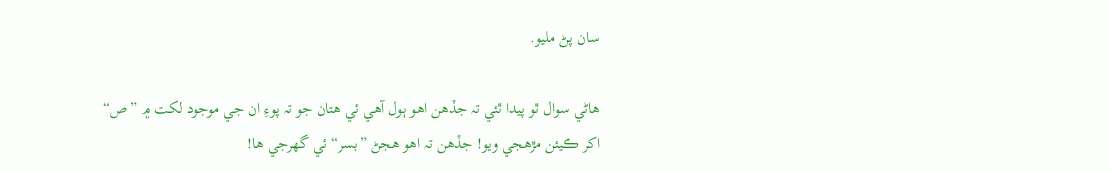سان پڻ مليو.

ھاڻي سوال ٿو پيدا ٿئي تہ جڏھن اھو ٻول آھي ئي ھتان جو تہ پوءِ ان جي موجود لکت ۾ ”ص“ اکر ڪيئن مڙهجي ويو! جڏھن تہ اھو ھجڻ ”بسر“ ئي گهرجي ھا!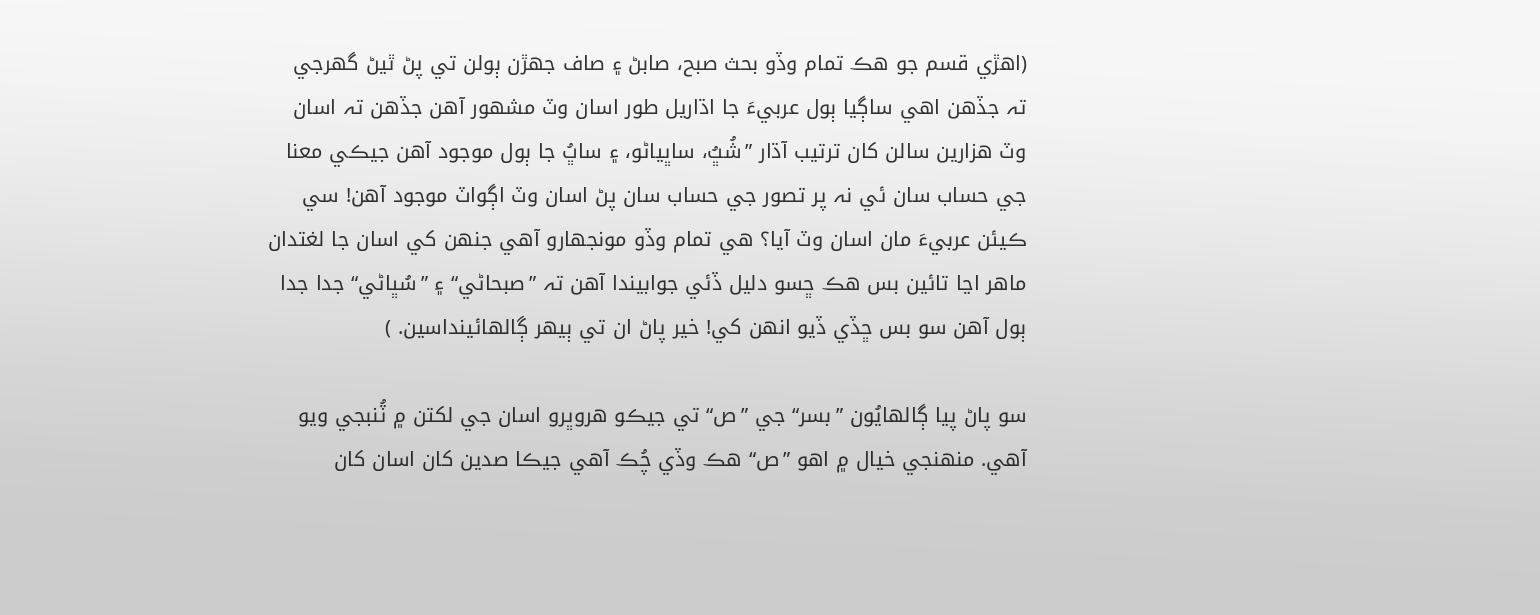(اھڙي قسم جو ھڪ تمام وڏو بحث صبح، صابڻ ۽ صاف جھڙن ٻولن تي پڻ ٿيڻ گهرجي تہ جڏھن اھي ساڳيا ٻول عربيءَ جا اڌاريل طور اسان وٽ مشھور آھن جڏھن تہ اسان وٽ ھزارين سالن کان ترتيب آڌار ”شُڀُ، ساڀياڻو، ۽ ساڀُ جا ٻول موجود آھن جيڪي معنا جي حساب سان ئي نہ پر تصور جي حساب سان پڻ اسان وٽ اڳواٽ موجود آھن! سي ڪيئن عربيءَ مان اسان وٽ آيا؟ ھي تمام وڏو مونجهارو آھي جنھن کي اسان جا لغتدان ماھر اڃا تائين بس ھڪ ڇسو دليل ڏئي جوابيندا آھن تہ ”صبحاڻي“ ۽ ”سُڀاڻي“ جدا جدا ٻول آھن سو بس ڇڏي ڏيو انهن کي! خير پاڻ ان تي ٻيھر ڳالهائينداسين. )

سو پاڻ پيا ڳالهايُون ”بسر“ جي ”ص“ تي جيڪو ھروڀرو اسان جي لکتن ۾ ٽُنبجي ويو آھي. منھنجي خيال ۾ اھو ”ص“ ھڪ وڏي چُڪ آھي جيڪا صدين کان اسان کان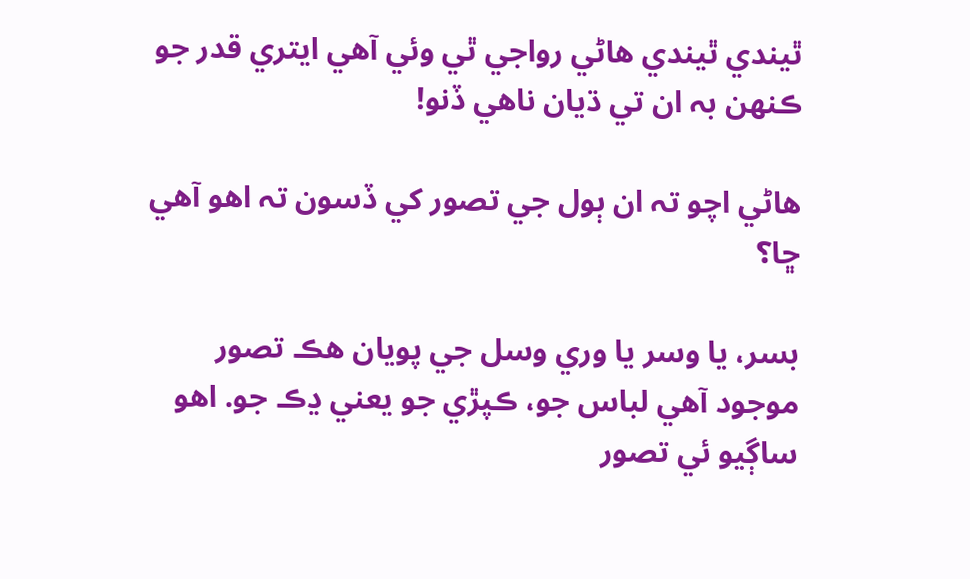ٿيندي ٿيندي ھاڻي رواجي ٿي وئي آھي ايتري قدر جو ڪنھن بہ ان تي ڌيان ناھي ڏنو!

ھاڻي اچو تہ ان ٻول جي تصور کي ڏسون تہ اھو آھي ڇا؟

بسر، يا وسر يا وري وسل جي پويان ھڪ تصور موجود آھي لباس جو، ڪپڙي جو يعني ڍڪ جو. اھو ساڳيو ئي تصور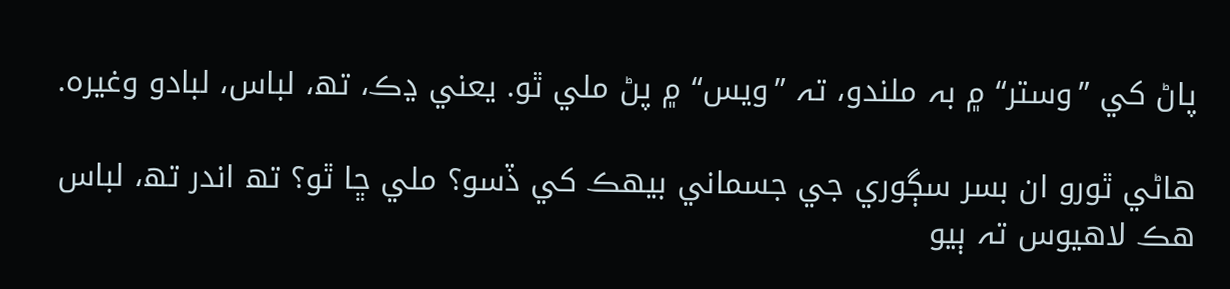پاڻ کي ”وستر“ ۾ بہ ملندو، تہ ”ويس“ ۾ پڻ ملي ٿو. يعني ڍڪ، تھ، لباس، لبادو وغيرہ.

ھاڻي ٿورو ان بسر سڳوري جي جسماني بيھڪ کي ڏسو؟ ملي ڇا ٿو؟ تھ اندر تھ، لباس ھڪ لاھيوس تہ ٻيو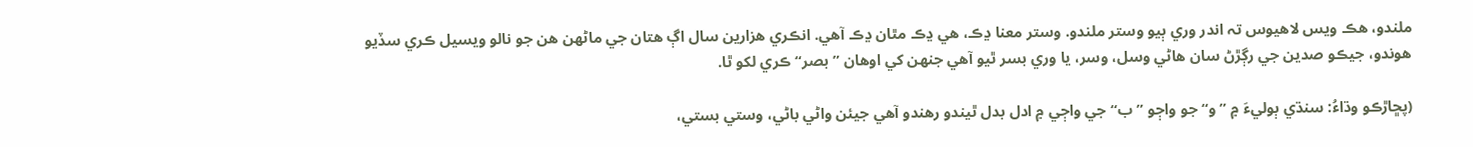ملندو، ھڪ ويس لاھيوس تہ اندر وري ٻيو وستر ملندو. وستر معنا ڍڪ، ھي ڍڪ مٿان ڍڪ آھي. انڪري ھزارين سال اڳ ھتان جي ماڻهن ھن جو نالو ويسيل ڪري سڏيو ھوندو، جيڪو صدين جي رڳڙڻ سان ھاڻي وسل، وسر، يا وري بسر ٿيو آھي جنھن کي اوھان ”بصر“ ڪري لکو ٿا.

(پڇاڙڪو وڌاءُ: سنڌي ٻوليءَ ۾ ”و“ جو واڄو ”ب“ جي واڄي ۾ ادل بدل ٿيندو رھندو آھي جيئن واڻي باڻي، وستي بستي،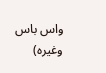واس باس وغيرہ)